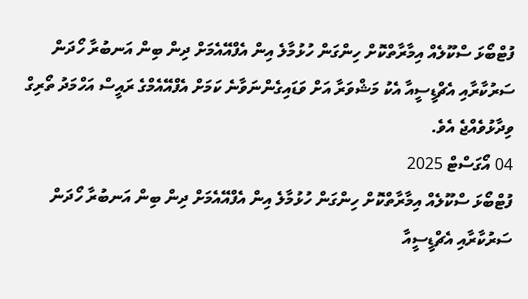ފުޓްބޯޅަ ސްކޫލެއް އިމާރާތްކޮށް ހިންގަން ހުޅުމާލެ އިން އެފްއޭއެމަށް ދިން ބިން އަނބުރާ ހޯދަން ސަރުކާރާއި އެޗްޑީސީއާ އެކު މަޝްވަރާ އަށް ވަޑައިގެންނަވާނެ ކަމަށް އެފްއޭއެމްގެ ރައީސް އަހްމަދު ތޯރިގް ވިދާޅުވެއްޖެ އެވެ.
04 އޯގަސްޓް 2025
ފުޓްބޯޅަ ސްކޫލެއް އިމާރާތްކޮށް ހިންގަން ހުޅުމާލެ އިން އެފްއޭއެމަށް ދިން ބިން އަނބުރާ ހޯދަން ސަރުކާރާއި އެޗްޑީސީއާ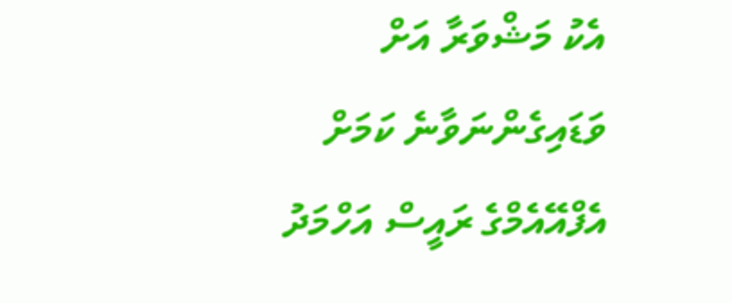އެކު މަޝްވަރާ އަށް ވަޑައިގެންނަވާނެ ކަމަށް އެފްއޭއެމްގެ ރައީސް އަހްމަދު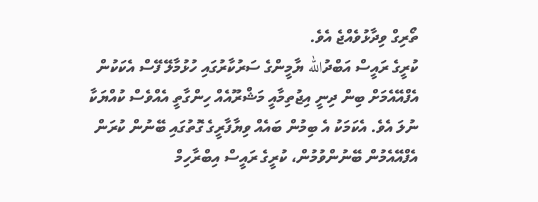ތޯރިގް ވިދާޅުވެއްޖެ އެވެ.
ކުރީގެ ރައީސް އަބްދުالله ޔާމީންގެ ސަރުކާރުގައި ހުޅުމާލޭ ފޭސް އެކަކުން އެފްއޭއެމަށް ބިން ދިނީ އިޖުތިމާއީ މަޝްރޫއެއް ހިންގާތީ އެއްވެސް ކުއްޔަކާ ނުލަ އެވެ. އެކަމަކު އެ ބިމުން ބައެއް ވިޔާފާރީގެ ގޮތުގައި ބޭނުން ކުރަން އެފްއޭއެމުން ބޭނުންވުމުން، ކުރީގެ ރައީސް އިބްރާހިމް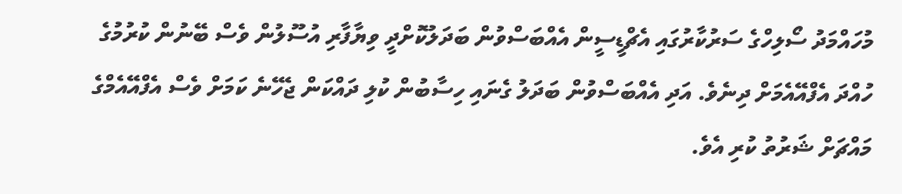މުހައްމަދު ސޯލިހްގެ ސަރުކާރުގައި އެޗްޑީސީން އެއްބަސްވުން ބަދަލުކޮށްދީ ވިޔާފާރި އުސޫލުން ވެސް ބޭނުން ކުރުމުގެ ހުއްދަ އެފްއޭއެމަށް ދިނެވެ. އަދި އެއްބަސްވުން ބަދަލު ގެނައި ހިސާބުން ކުލި ދައްކަން ޖެހޭނެ ކަމަށް ވެސް އެފްއޭއެމްގެ މައްޗަށް ޝަރުތު ކުރި އެވެ.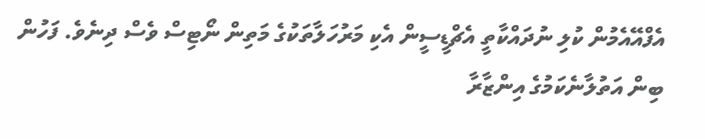އެފްއޭއެމުން ކުލި ނުދައްކާތީ އެޗްޑީސީން އެކި މަރުހަލާތަކުގެ މަތިން ނޯޓިސް ވެސް ދިނެވެ. ފަހުން ބިން އަތުލާނެކަމުގެ އިންޒާރާ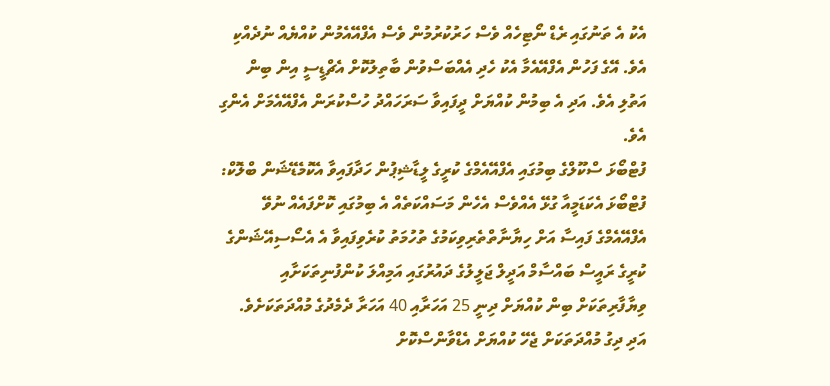އެކު އެ ތަނުގައި ރެޑް ނޯޓިހެއް ވެސް ހަރުކުރުމުން ވެސް އެފްއޭއެމުން ކުއްޔެއް ނުދެއްކި އެވެ. އޭގެ ފަހުން އެފްއޭއެމާ އެކު ހެދި އެއްބަސްވުން ބާތިލުކޮށް އެޗްޑީސީ އިން ބިން އަތުލި އެވެ. އަދި އެ ބިމުން ކުއްޔަށް ދީފައިވާ ސަރަހައްދު ހުސްކުރަން އެފްއޭއެމަށް އެންގި އެވެ.
ފުޓްބޯޅަ ސްކޫލްގެ ބިމުގައި އެފްއޭއެމްގެ ކުރީގެ ލީޑާޝިޕުން ހަދާފައިވާ އެކޮމެޑޭޝަން ބްލޮކް: ފުޓްބޯޅަ އެކަޑަމީއާ ގުޅޭ އެއްވެސް އެހެން މަސައްކަތެއް އެ ބިމުގައި ކޮށްފައެއް ނުވޭ
އެފްއޭއެމްގެ ފައިސާ އަށް ހިޔާނާތްތެރިވިކަމުގެ ތުހުމަތު ކުރެވިފައިވާ އެ އެސޯސިއޭޝަންގެ ކުރީގެ ރައީސް ބައްސާމް އަދީލް ޖަލީލުގެ ދައުރުގައި އަމިއްލަ ކުންފުނިތަކަށާއި ވިޔާފާރިތަކަށް ބިން ކުއްޔަށް ދިނީ 25 އަހަރާއި 40 އަހަރާ ދެމެދުގެ މުއްދަތަކަށެވެ. އަދި ދިގު މުއްދަތަކަށް ޖެހޭ ކުއްޔަށް އެޑްވާންސްކޮށް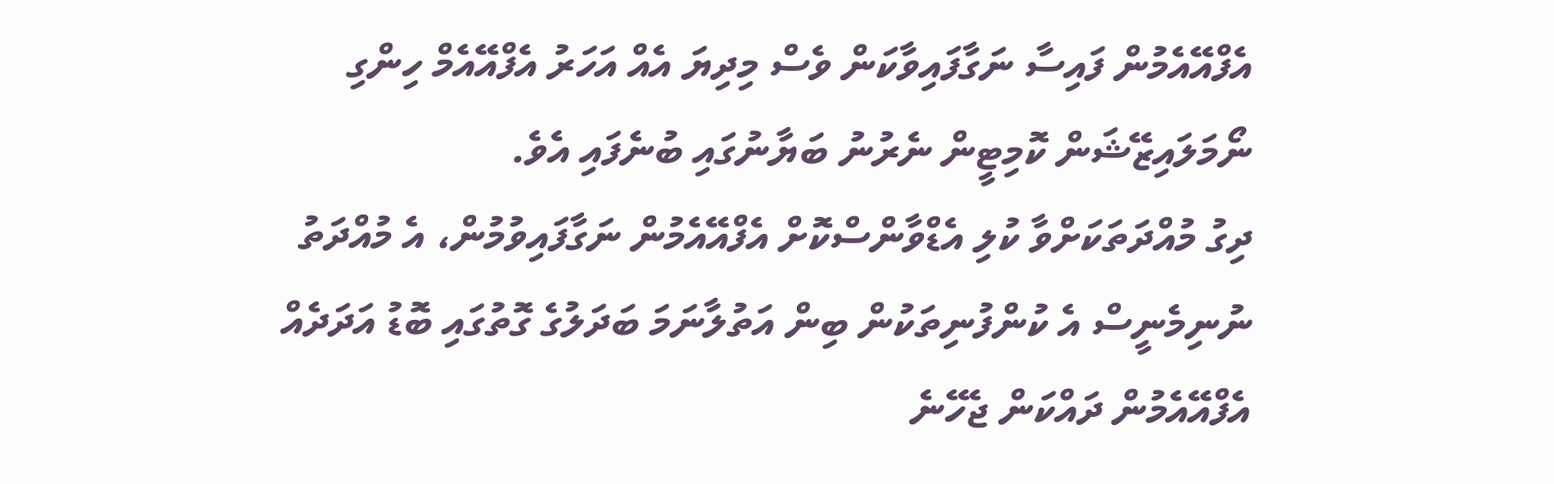އެފްއޭއެމުން ފައިސާ ނަގާފައިވާކަން ވެސް މިދިޔަ އެއް އަހަރު އެފްއޭއެމް ހިންގި ނޯމަލައިޒޭޝަން ކޮމިޓީން ނެރުނު ބަޔާނުގައި ބުނެފައި އެވެ.
ދިގު މުއްދަތަކަށްވާ ކުލި އެޑްވާންސްކޮށް އެފްއޭއެމުން ނަގާފައިވުމުން، އެ މުއްދަތު ނުނިމެނީސް އެ ކުންފުނިތަކުން ބިން އަތުލާނަމަ ބަދަލުގެ ގޮތުގައި ބޮޑު އަދަދެއް އެފްއޭއެމުން ދައްކަން ޖެހޭނެ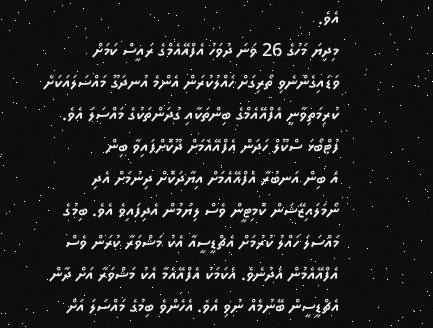އެވެ.
މިދިޔަ މަހުގެ 26 ވަނަ ދުވަހު އެފްއޭއެމްގެ ރައީސް ކަމަށް ވަޑައިގެންނެވި ތޯރިގަށް ހައްލުކުރަން އެންމެ އުނދަގޫ މައްސަލައަކަށް ކުރިމަތިވާނީ އެފްއޭއެމްގެ ބިންތަކާއި ގުދަންތަކުގެ މައްސަލަ އެވެ.
ފުޓްބޯޅަ ސްކޫލް ހަދަން އެފްއޭއެމަށް ދޫކޮށްފައިވާ ބިން
އެ ބިން އަނބުރާ އެފްއޭއެމަށް އިޔާދަކޮށް ދިނުމަށް އެދި ނޯމަލައިޒޭޝަން ކޮމިޓީން ވެސް ލިޔުމުން އެދިފައިވެ އެވެ. ބިމުގެ މައްސަލަ ހައްލު ކުރުމަށް އެޗްޑީސީއާ އެކު މަޝްވަރާ ކުރަން ވެސް އެފްއޭއެމުން އެދުނެވެ. އެކަމަކު އެފްއޭއެމާ އެކު މަޝްވަރާ އަށް ދާން އެޗްޑީސީން ބޭނުމެއް ނުވި އެވެ. އެހެންވެ ބިމުގެ މައްސަލަ އަށް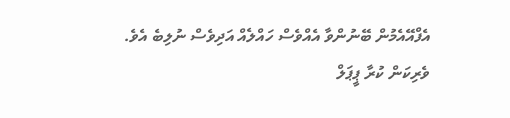އެފްއޭއެމުން ބޭނުންވާ އެއްވެސް ހައްލެއް އަދިވެސް ނުލިބެ އެވެ.
ވެރިކަން ކުރާ ޕީޕަލް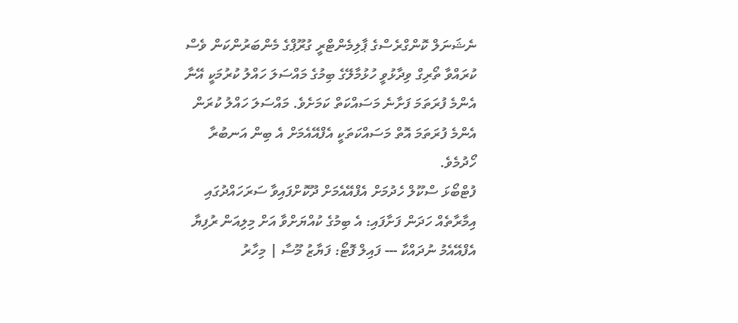ނެޝަނަލް ކޮންގްރެސްގެ ޕާލިމެންޓްރީ ގުރޫޕްގެ މެންބަރުންކަން ވެސް ކުރައްވާ ތޯރިގް ވިދާޅުވީ ހުޅުމާލޭގެ ބިމުގެ މައްސަލަ ހައްލު ކުރުމަކީ އޭނާ އެންމެ ފުރަތަމަ ފަށާނެ މަސައްކަތް ކަމަށެވެ. މައްސަލަ ހައްލު ކުރަން އެންމެ ފުރަތަމަ އޮތް މަސައްކަތަކީ އެފްއޭއެމަށް އެ ބިން އަނބުރާ ހޯދުމެވެ.
ފުޓްބޯޅަ ސްކޫލް ހެދުމަށް އެފްއޭއެމަށް ދޫކޮށްފައިވާ ސަރަހައްދުގައި އިމާރާތެއް ހަދަން ފަށާފައި: އެ ބިމުގެ ކުއްޔަށްވާ އަށް މިލިއަން ރުފިޔާ އެފްއޭއެމު ނުދައްކާ --- ފައިލް ފޮޓޯ: ފަޔާޒު މޫސާ | މިހާރު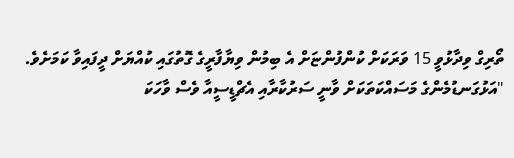ތޯރިގް ވިދާޅުވީ 15 ވަރަކަށް ކުންފުންޏަށް އެ ބިމުން ވިޔާފާރީގެ ގޮތުގައި ކުއްޔަށް ދީފައިވާ ކަމަށެވެ.
"އަޅުގަނޑުމެންގެ މަސައްކަތަކަށް ވާނީ ސަރުކާރާއި އެޗްޑީސީއާ ވެސް ވާހަކަ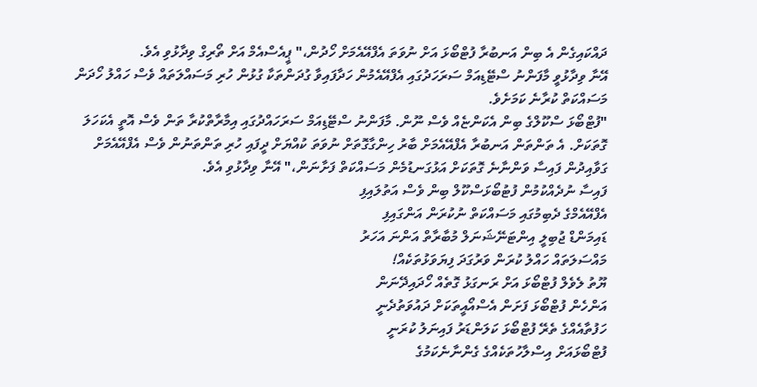ދައްކައިގެން އެ ބިން އަނބުރާ ފުޓްބޯޅަ އަށް ނުވަތަ އެފްއޭއެމަށް ހޯދުން،" ޕީއެސްއެމް އަށް ތޯރިގް ވިދާޅުވި އެވެ.
އޭނާ ވިދާޅުވީ މާފަންނު ސްޓޭޑިއަމް ސަރަހަދުގައި އެފްއޭއެމުން ހަދާފައިވާ ގުދަންތަކާ ގުޅުން ހުރި މަސައްލަތައް ވެސް ހައްލު ހޯދަން މަސައްކަތް ކުރާނެ ކަމަށެވެ.
"ފުޓްބޯޅަ ސްކޫލްގެ ބިން އެކަންޏެއް ވެސް ނޫން. މާފަންނު ސްޓޭޑިއަމް ސަރަހައްދުގައި އިމާރާތްކުރާ ތަން ވެސް އޮތީ އެކަހަލަ ގޮތަކަށް. އެ ތަންތަން އަނބުރާ އެފްއޭއެމަށް ބާރު ހިންގާގޮތަށް ނުވަތަ ކުއްޔަށް ދީފައި ހުރި ތަންތަނުން ވެސް އެފްއޭއެމަށް ގަވާއިދުން ފައިސާ ވަންނާނެ ގޮތަކަށް އަޅުގަނޑުމެން މަސައްކަތް ފަށާނަން،" އޭނާ ވިދާޅުވި އެވެ.
ފައިސާ ނުދެއްކުމުން ފުޓުބޯޅަސްކޫލް ބިން ވެސް އަތުލައިފި
އެފްއޭއެމްގެ ދެބިމުގައި މަސައްކަތް ނުކުރަން އަންގައިފި
ޑައިމަންޑް ޖުބިލީ އިންޓަނޭޝަނަލް މުބާރާތް އަންނަ އަހަރު
މައްސަލަތައް ހައްލު ކުރަން ވަރުގަދަ ފިޔަވަޅުތަކެއް!
ޔޫތު ލެވެލް ފުޓްބޯޅަ އަށް ރަނގަޅު ގޮތެއް ހޯދައިދޭނަން
އަންހެން ފުޓްބޯޅަ ފަށަން އެސްއޯއީތަކަށް ދައުވަތުދެނީ
ހަފުތާއެއްގެ ތެރޭ ފުޓްބޯޅަ ކަލަންޑަރު ފައިނަލު ކުރަނީ
ފުޓްބޯޅައަށް އިސްލާހުތަކެއްގެ ގެންނާނެކަމުގެ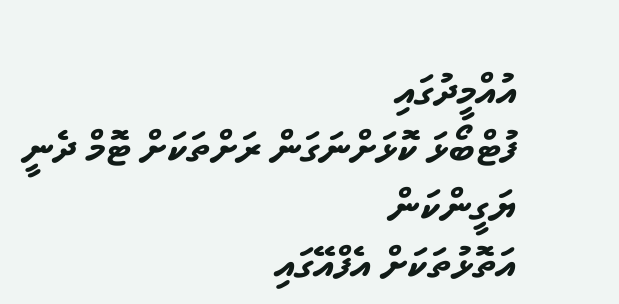އުއްމީދުގައި
ފުޓްބޯޅަ ކޮޅަށްނަގަން ރަށްތަކަށް ޓޮމް ދެނީ ޔަގީންކަން
އަތޮޅުތަކަށް އެފްއޭގައި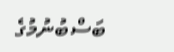ބަސްބުނުމުގެ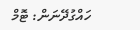ހައްގުދޭނަން: ޓޮމް